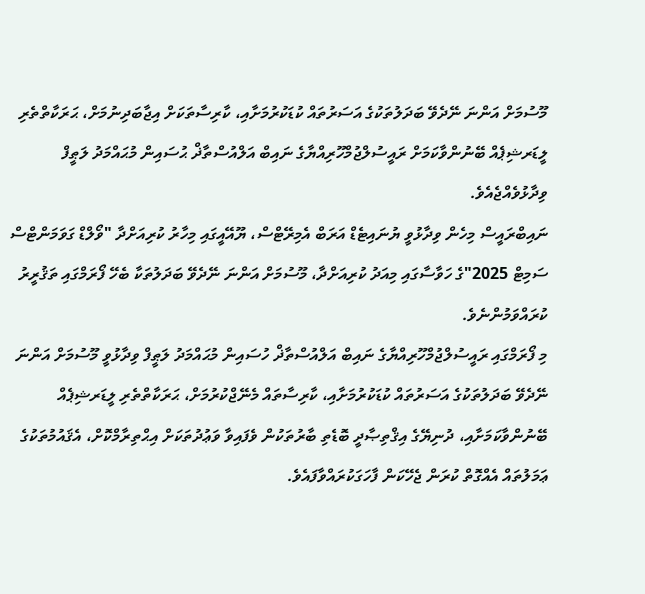މޫސުމަށް އަންނަ ނޭދެވޭ ބަދަލުތަކުގެ އަސަރުތައް ކުޑަކުރުމަށާއި، ކާރިސާތަކަށް އިޖާބަދިނުމަށް، ޙަރަކާތްތެރި ލީޑަރޝިޕެއް ބޭނުންވާކަމަށް ރައީސުލްޖުމްހޫރިއްޔާގެ ނައިބް އަލްއުސްތާޛް ޙުސައިން މުޙައްމަދު ލަޠީފް ވިދާޅުވެއްޖެއެވެ.
ނައިބްރައީސް މިހެން ވިދާޅުވީ ޔުނައިޓެޑް އަރަބް އެމިރޭޓްސް، ޔޫއޭއީގައި މިހާރު ކުރިއަށްދާ "ވޯލްޑް ގަވަމަންޓްސް ސަމިޓް 2025"ގެ ހަވާސާގައި މިއަދު ކުރިއަށްދާ، މޫސުމަށް އަންނަ ނޭދެވޭ ބަދަލުތަކާ ބެހޭ ފޯރަމްގައި ތަޤުރީރު ކުރައްވަމުންނެވެ.
މި ފޯރަމްގައި ރައީސުލްޖުމްހޫރިއްޔާގެ ނައިބް އަލްއުސްތާޛް ހުސައިން މުޙައްމަދު ލަޠީފް ވިދާޅުވީ މޫސުމަށް އަންނަ ނޭދެވޭ ބަދަލުތަކުގެ އަސަރުތައް ކުޑަކުރުމަށާއި، ކާރިސާތައް މެނޭޖްކުރުމަށް، ޙަރަކާތްތެރި ލީޑަރޝިޕެއް ބޭނުންވާކަމަށާއި، ދުނިޔޭގެ އިޤްތިޞާދީ ބޮޑެތި ބާރުތަކުން ވެފައިވާ ވަޢުދުތަކަށް އިޙްތިރާމްކޮށް، އެޤައުމުތަކުގެ ޢަމަލުތައް އެއްގޮތް ކުރަން ޖެހޭކަން ފާހަގަކުރައްވާފައެވެ.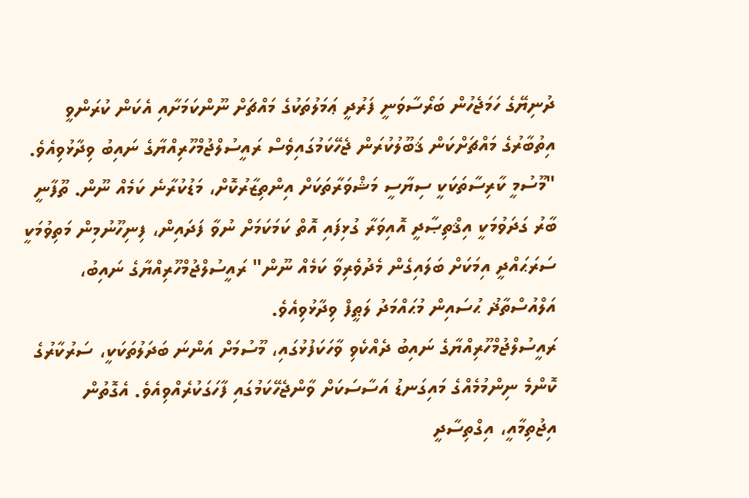ދުނިޔޭގެ ހަމަޖެހުން ބަރޯސާވަނީ ފަރުދީ ޢަމަލުތަކުގެ މައްޗަށް ނޫންކަމަށާއި އެކަން ކުރަންވީ އިތުބާރުގެ މައްޗަށްކަން ޤަބޫލުކުރަން ޖެހޭކަމުގައިވެސް ރައީސުލްޖުމްހޫރިއްޔާގެ ނައިބު ވިދާޅުވިއެވެ.
"މޫސުމީ ކާރިސާތަކަކީ ސިޔާސީ މަޝްވަރާތަކަށް އިންތިޒާރުކޮށް، މަޑުކުރާނެ ކަމެއް ނޫން. ތޫފާނީ ބާރު ގަދަވުމަކީ އިޤްތިޞާދީ އޮއިވަރާ ގުޅިފައި އޮތް ކަމަކަމަށް ނުވާ ފަދައިން، ފިނިހޫނުމިން މަތިވުމަކީ ސަރަޙައްދީ އިމަކަށް ބަލައިގެން މެދުވެރިވާ ކަމެއް ނޫން" ރައީސުލްޖުމްހޫރިއްޔާގެ ނައިބު، އަލްއުސްތާޛު ޙުސައިން މުޙައްމަދު ލަޠީފް ވިދާޅުވިއެވެ.
ރައީސުލްޖުމްހޫރިއްޔާގެ ނައިބު ދެއްކެވި ވާހަކަފުޅުގައި، މޫސުމަށް އަންނަ ބަދަލުތަކަކީ، ސަރުކާރުގެ ކޮންމެ ނިންމުމެއްގެ މައިގަނޑު އަސާސަކަށް ވާންޖެހޭކަމުގައި ފާހަގަކުރެއްވިއެވެ. އެގޮތުން އިޖުތިމާއީ، އިގްތިސާދީ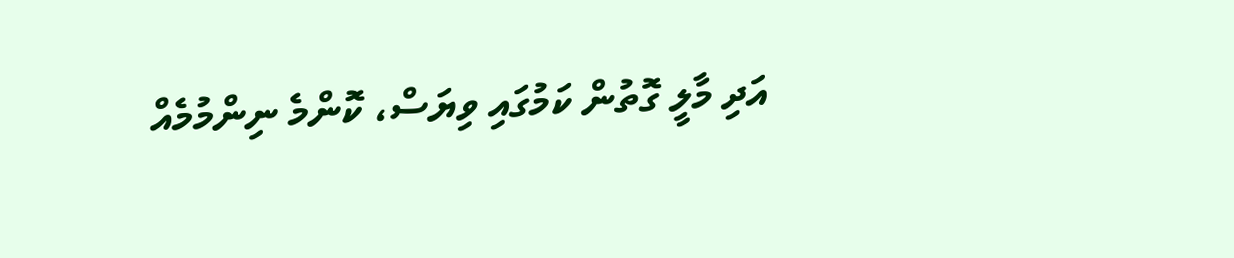އަދި މާލީ ގޮތުން ކަމުގައި ވިޔަސް، ކޮންމެ ނިންމުމެއް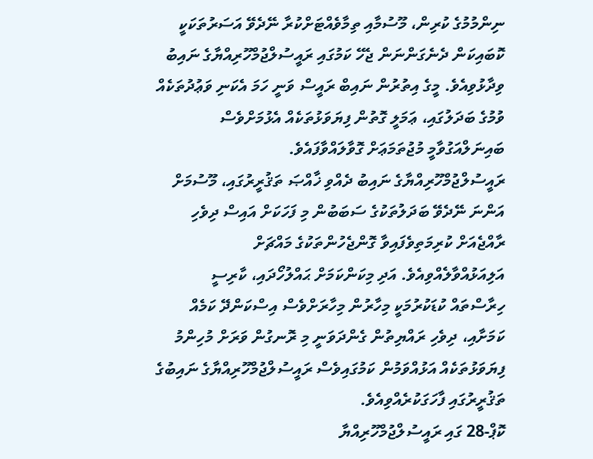ނިންމުމުގެ ކުރިން، މޫސުމާއި ތިމާވެއްޓަށްކުރާ ނޭދެވޭ އަސަރުތަކަކީ ކޮބައިކަން ދެނެގަންނަން ޖެހޭ ކަމުގައި ރައީސުލްޖުމްހޫރިއްޔާގެ ނައިބު ވިދާޅުވިއެވެ. މީގެ އިތުރުން ނައިބް ރައީސް ވަނީ ހަމަ އެކަނި ވަޢުދުތަކެއް ވުމުގެ ބަދަލުގައި، ޢަމަލީ ގޮތުން ފިޔަވަޅުތަކެއް އެޅުމަށްވެސް ބައިނަލްއަގުވާމީ މުޖުތަމަޢަށް ގޮވާލައްވާފައެވެ.
ރައީސުލްޖުމްހޫރިއްޔާގެ ނައިބު ދެއްވި ޚާއްޞަ ތަޤުރީރުގައި، މޫސުމަށް އަންނަ ނޭދެވޭ ބަދަލުތަކުގެ ސަބަބުން މި ފަހަކަށް އައިސް ދިވެހި ރާއްޖެއަށް ކުރިމަތިވެފައިވާ ގޮންޖެހުންތަކުގެ މައްޗަށް އަލިއަޅުއްވާލެއްވިއެވެ. އަދި މިކަންކަމަށް ޙައްލުހޯދައި، ކާރިސީ ހިރާސްތައް ކުޑަކުރުމަކީ މިހާރުން މިހާރަށްވެސް އިސްކަންދޭ ކަމެއް ކަމަށާއި، ދިވެހި ރައްޔިތުން ގެންދަވަނީ މި ރޮނގުން ވަރަށް މުހިންމު ފިޔަވަޅުތަކެއް އަޅުއްވަމުން ކަމުގައިވެސް ރައީސުލްޖުމްހޫރިއްޔާގެ ނައިބުގެ ތަޤުރީރުގައި ފާހަގަކުރެއްވިއެވެ.
ކޮޕް-28 ގައި ރައީސުލްޖުމްހޫރިއްޔާ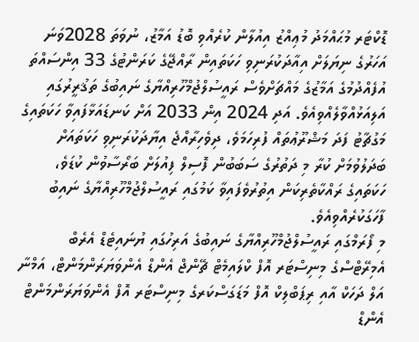ޑޮކްޓަރ މުޙައްމަދު މުޢިއްޒު އިއުލާން ކުރެއްވި ބޮޑު އަމާޒު، ނުވަތަ 2028ވަނަ އަހަރުގެ ނިޔަލަށް އިއާދަކުރަނިވި ހަކަތައިން ރާއްޖޭގެ ކަރަންޓުގެ 33 އިންސައްތަ އުފެއްދުމުގެ އަމާޒުގެ މައްޗަށްވެސް ރައީސުލްޖުމްހޫރިއްޔާގެ ނައިބުގެ ތަޤުރީރުގައި އަލިއަޅުއްވާލެއްވިއެވެ. އަދި 2024 އިން 2033 އަށް ކަނޑައަޅާފައިވާ ހަކަތައިގެ މަގުޗާޓު ފަދަ މަޝްރޫޢުތައް ފުރިހަމަވެ، ދިވެހިރާއްޖެ އިޔާދަކުރަނިވި ހަކަތައަށް ބަދަލުވުމަށް ކުރާ މި ދަތުރުގެ ސަބަބުން ފޮސިލް ފިއުލަށް ބަރޯސާވުން ކުޑަވެ، ހަކަތައިގެ ރައްކާތެރިކަން އިތުރުވެފައިވާ ކަމުގައި ރައީސުލްޖުމްހޫރިއްޔާގެ ނައިބު ފާހަގަކުރެއްވިއެވެ.
މި ފޯރަމްގައި ރައީސުލްޖުމްހޫރިއްޔާގެ ނައިބުގެ އަރިހުގައި ޔުނައިޓެޑް އެރެބް އެމިރޭޓްސްގެ މިނިސްޓަރ އޮފް ކްލައިމެޓް ޗޭންޖް އެންޑް އެންވަޔަރަންމަންޓް، އަމްނާ އަލް ދަހަކް އާއި ރިޕަބްލިކް އޮފް މަޑަގަސްކަރގެ މިނިސްޓަރ އޮފް އެންވަޔަރަންމަންޓް އެންޑް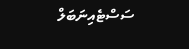ސަސްޓެއިނަބަލް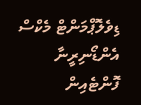ޑިވެލޮޕްމަންޓް މެކްސް އެންޑޯނިރީނާ ފޮންޓެއިން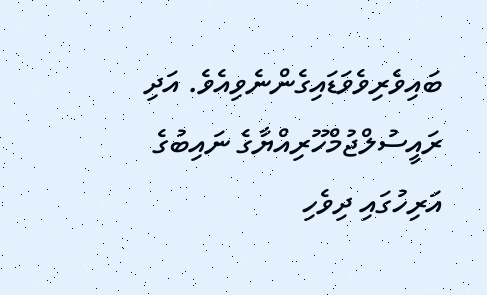ބައިވެރިވެވަޑައިގެންނެވިއެވެ. އަދި ރައީސުލްޖުމްހޫރިއްޔާގެ ނައިބުގެ އަރިހުގައި ދިވެހި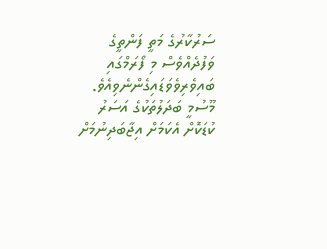ސަރުކާރުގެ މަތީ ފަންތީގެ ވަފުދެއްވެސް މި ފޯރަމްގައި ބައިވެރިވެވަޑައިގެންނެވިއެވެ.
މޫސުމީ ބަދަލުތަކުގެ އަސަރު ކުޑަކޮށް އެކަމަށް އިޖާބަދިނުމަށް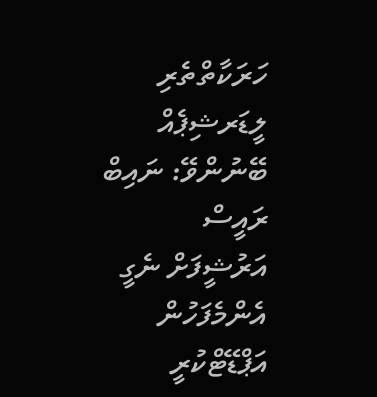ހަރަކާތްތެރި ލީޑަރޝިޕެއް ބޭނުންވޭ: ނައިބް ރައީސް
އަރުޝީފަށް ނެގީ
އެންމެފަހުން އަޕްޑޭޓްކުރީ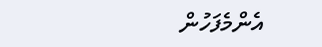އެންމެފަހުން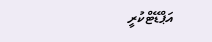އަޕްޑޭޓްކުރީ